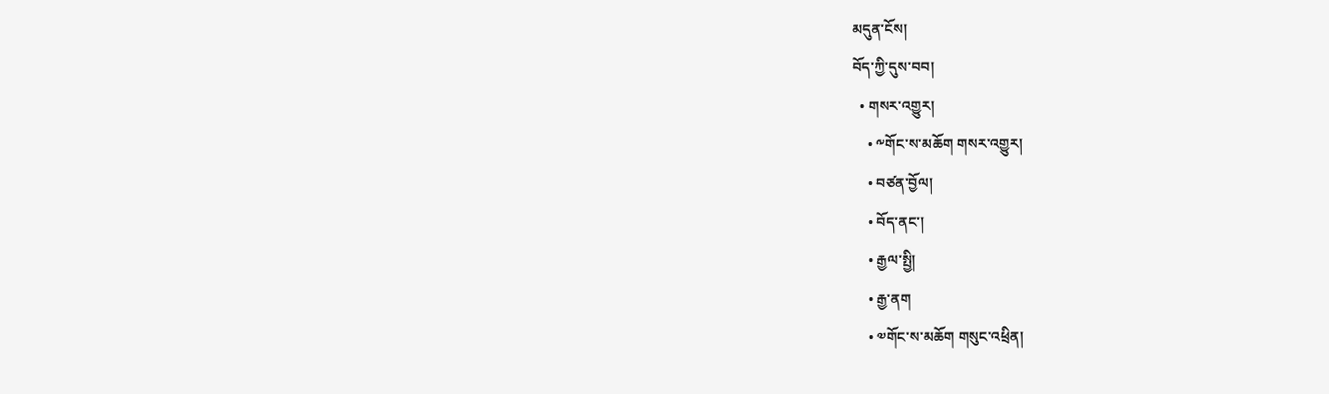མདུན་ངོས།
བོད་ཀྱི་དུས་བབ།
  • གསར་འགྱུར།
    • ༸གོང་ས་མཆོག གསར་འགྱུར།
    • བཙན་བྱོལ།
    • བོད་ནང་།
    • རྒྱལ་སྤྱི།
    • རྒྱ་ནག
    • ༧གོང་ས་མཆོག གསུང་འཕྲིན།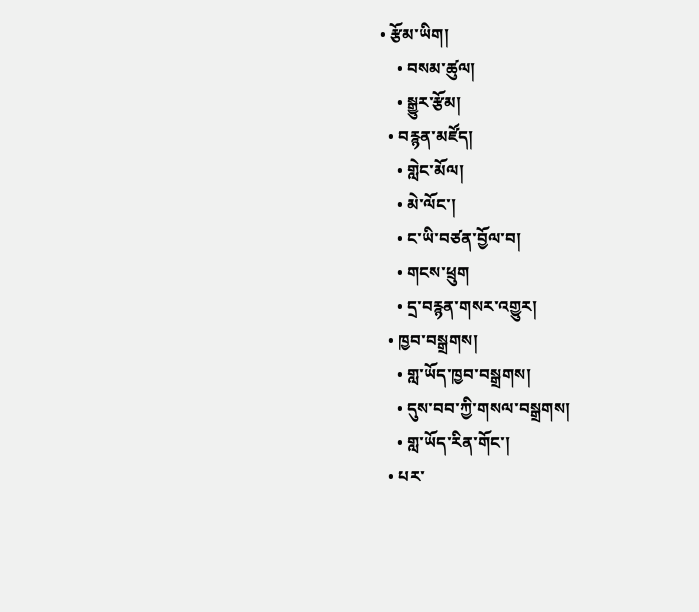• རྩོམ་ཡིག།
    • བསམ་ཚུལ།
    • སྒྱུར་རྩོམ།
  • བརྙན་མཛོད།
    • གླེང་མོལ།
    • མེ་ལོང་།
    • ང་ཡི་བཙན་བྱོལ་བ།
    • གངས་ཕྲུག
    • དྲ་བརྙན་གསར་འགྱུར།
  • ཁྱབ་བསྒྲགས།
    • གླ་ཡོད་ཁྱབ་བསྒྲགས།
    • དུས་བབ་ཀྱི་གསལ་བསྒྲགས།
    • གླ་ཡོད་རིན་གོང་།
  • པར་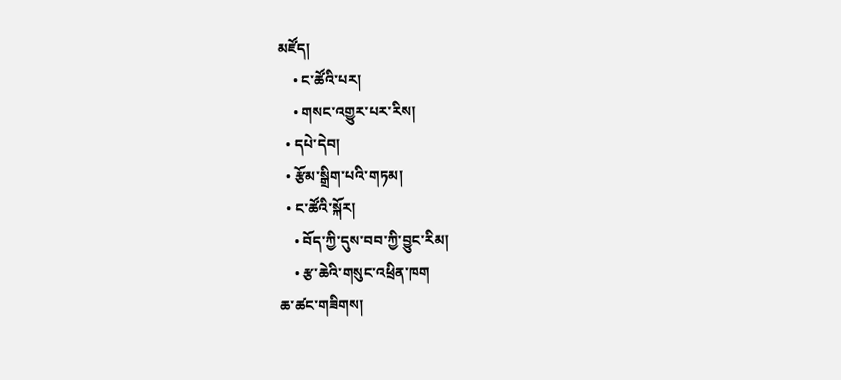མཛོད།
    • ང་ཚོའི་པར།
    • གསང་འགྱུར་པར་རིས།
  • དཔེ་དེབ།
  • རྩོམ་སྒྲིག་པའི་གཏམ།
  • ང་ཚོའི་སྐོར།
    • བོད་ཀྱི་དུས་བབ་ཀྱི་བྱུང་རིམ།
    • རྩ་ཆེའི་གསུང་འཕྲིན་ཁག
ཆ་ཚང་གཟིགས།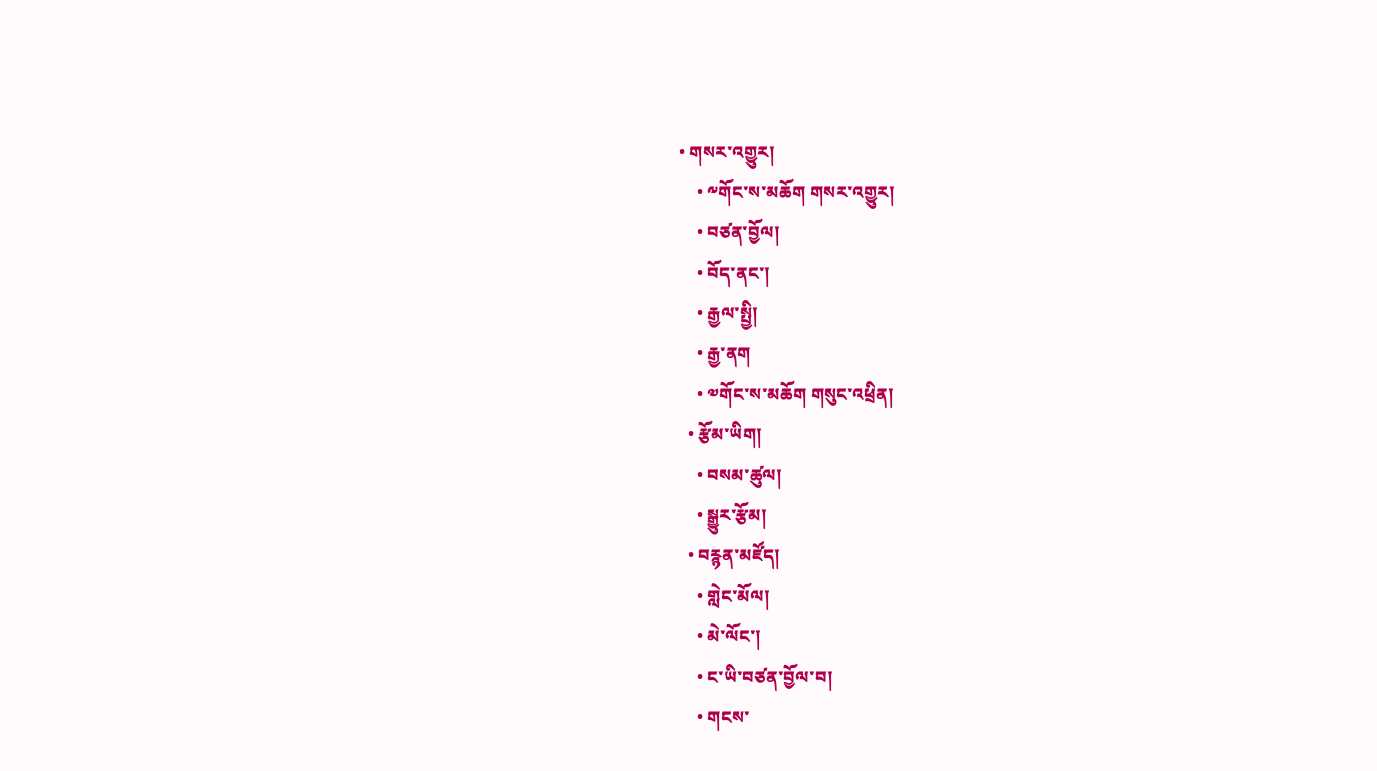• གསར་འགྱུར།
    • ༸གོང་ས་མཆོག གསར་འགྱུར།
    • བཙན་བྱོལ།
    • བོད་ནང་།
    • རྒྱལ་སྤྱི།
    • རྒྱ་ནག
    • ༧གོང་ས་མཆོག གསུང་འཕྲིན།
  • རྩོམ་ཡིག།
    • བསམ་ཚུལ།
    • སྒྱུར་རྩོམ།
  • བརྙན་མཛོད།
    • གླེང་མོལ།
    • མེ་ལོང་།
    • ང་ཡི་བཙན་བྱོལ་བ།
    • གངས་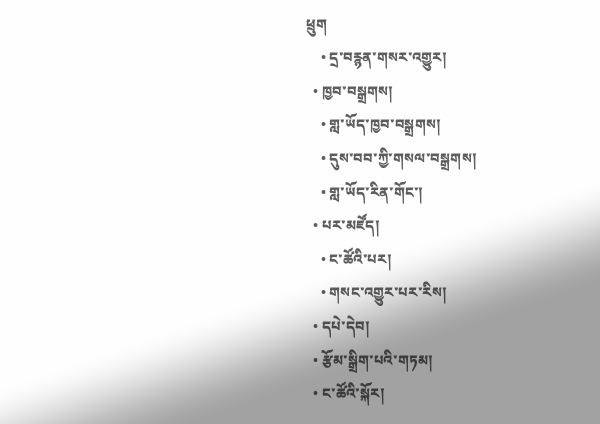ཕྲུག
    • དྲ་བརྙན་གསར་འགྱུར།
  • ཁྱབ་བསྒྲགས།
    • གླ་ཡོད་ཁྱབ་བསྒྲགས།
    • དུས་བབ་ཀྱི་གསལ་བསྒྲགས།
    • གླ་ཡོད་རིན་གོང་།
  • པར་མཛོད།
    • ང་ཚོའི་པར།
    • གསང་འགྱུར་པར་རིས།
  • དཔེ་དེབ།
  • རྩོམ་སྒྲིག་པའི་གཏམ།
  • ང་ཚོའི་སྐོར།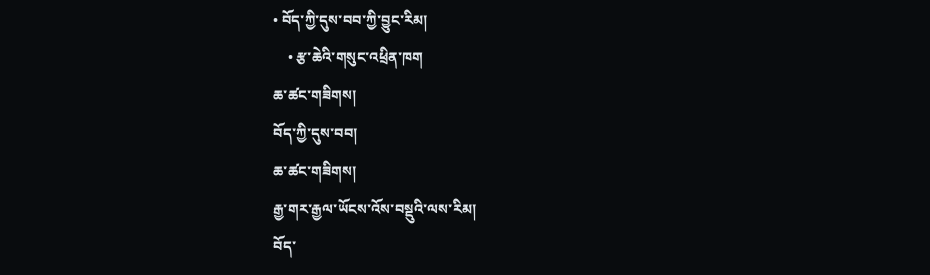• བོད་ཀྱི་དུས་བབ་ཀྱི་བྱུང་རིམ།
    • རྩ་ཆེའི་གསུང་འཕྲིན་ཁག
ཆ་ཚང་གཟིགས།
བོད་ཀྱི་དུས་བབ།
ཆ་ཚང་གཟིགས།
རྒྱ་གར་རྒྱལ་ཡོངས་འོས་བསྡུའི་ལས་རིམ།
བོད་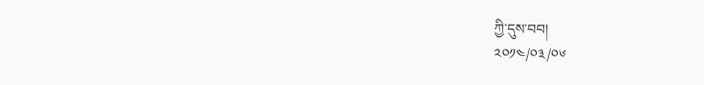ཀྱི་དུས་བབ།
༢༠༡༤/༠༣/༠༦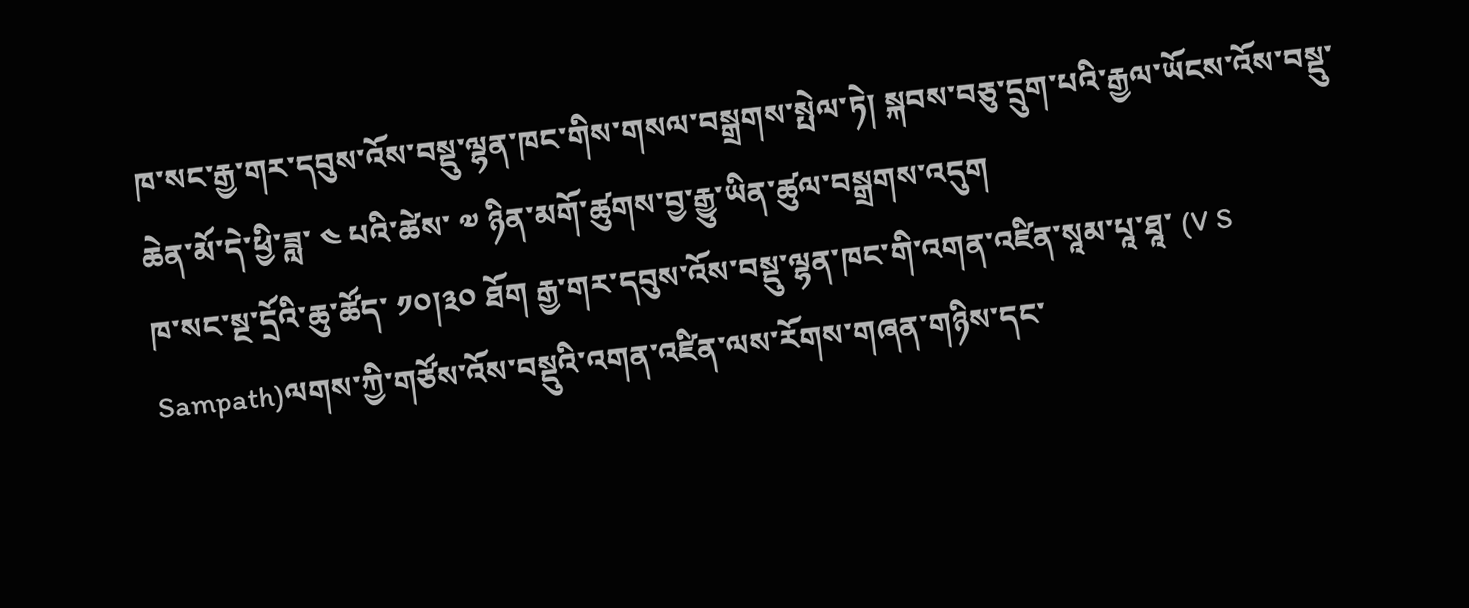ཁ་སང་རྒྱ་གར་དབུས་འོས་བསྡུ་ལྷན་ཁང་གིས་གསལ་བསྒྲགས་སྤེལ་ཏེ། སྐབས་བཅུ་དྲུག་པའི་རྒྱལ་ཡོངས་འོས་བསྡུ་ཆེན་མོ་དེ་ཕྱི་ཟླ་ ༤ པའི་ཚེས་ ༧ ཉིན་མགོ་ཚུགས་བྱ་རྒྱུ་ཡིན་ཚུལ་བསྒྲགས་འདུག
ཁ་སང་སྔ་དྲོའི་ཆུ་ཚོད་ ༡༠།༣༠ ཐོག རྒྱ་གར་དབུས་འོས་བསྡུ་ལྷན་ཁང་གི་འགན་འཛིན་སཱམ་པཱ་ཐཱ་ (V S Sampath)ལགས་ཀྱི་གཙོས་འོས་བསྡུའི་འགན་འཛིན་ལས་རོགས་གཞན་གཉིས་དང་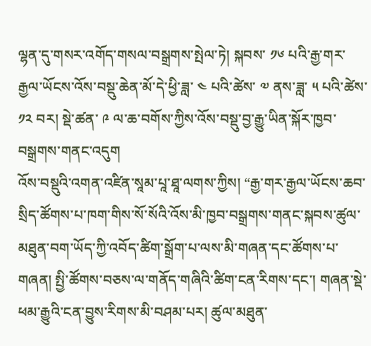ལྷན་དུ་གསར་འགོད་གསལ་བསྒྲགས་སྤེལ་ཏེ། སྐབས་ ༡༦ པའི་རྒྱ་གར་རྒྱལ་ཡོངས་འོས་བསྡུ་ཆེན་མོ་དེ་ཕྱི་ཟླ་ ༤ པའི་ཚེས་ ༧ ནས་ཟླ་ ༥ པའི་ཚེས་ ༡༢ བར། སྡེ་ཚན་ ༩ ལ་ཆ་བགོས་ཀྱིས་འོས་བསྡུ་བྱ་རྒྱུ་ཡིན་སྐོར་ཁྱབ་བསྒྲགས་གནང་འདུག
འོས་བསྡུའི་འགན་འཛིན་སཱམ་པཱ་ཐཱ་ལགས་ཀྱིས། “རྒྱ་གར་རྒྱལ་ཡོངས་ཆབ་སྲིད་ཚོགས་པ་ཁག་གིས་སོ་སོའི་འོས་མི་ཁྱབ་བསྒྲགས་གནང་སྐབས་ཚུལ་མཐུན་བག་ཡོད་ཀྱི་འབོད་ཚིག་སྒྲོག་པ་ལས་མི་གཞན་དང་ཚོགས་པ་གཞན། སྤྱི་ཚོགས་བཅས་ལ་གནོད་གཞིའི་ཚིག་ངན་རིགས་དང་། གཞན་སྡེ་ཕམ་རྒྱུའི་ངན་བྱུས་རིགས་མི་བཤམ་པར། ཚུལ་མཐུན་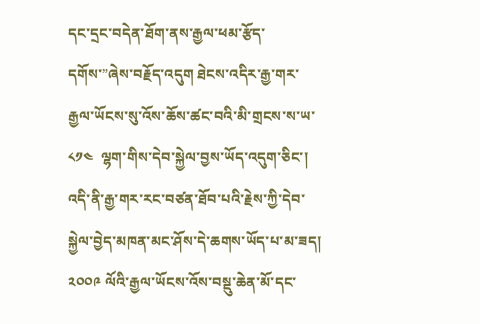དང་དྲང་བདེན་ཐོག་ནས་རྒྱལ་ཕམ་རྩོད་དགོས་”ཞེས་བརྗོད་འདུག ཐེངས་འདིར་རྒྱ་གར་རྒྱལ་ཡོངས་སུ་འོས་ཆོས་ཚང་བའི་མི་གྲངས་ས་ཡ་ ༨༡༤  ལྷག་གིས་དེབ་སྐྱེལ་བྱས་ཡོད་འདུག་ཅིང་། འདི་ནི་རྒྱ་གར་རང་བཙན་ཐོབ་པའི་རྗེས་ཀྱི་དེབ་སྐྱེལ་བྱེད་མཁན་མང་ཤོས་དེ་ཆགས་ཡོད་པ་མ་ཟད།  ༢༠༠༩ ལོའི་རྒྱལ་ཡོངས་འོས་བསྡུ་ཆེན་མོ་དང་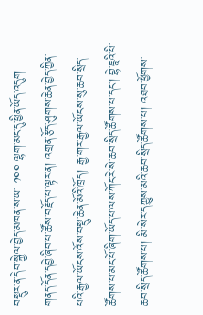བསྡུར་ན་དེབ་སྐྱེལ་བྱེད་མཁན་ས་ཡ་ ༡༠༠ ལྷག་མང་དུ་ཕྱིན་ཡོད་འདུག
གནད་དོན་དབྱེ་ཞིབ་པ་ཚོས་བརྗོད་པ་ལྟར་ན། འགྲན་རྩོད་ཤུགས་ཆེན་བྱེད་ཀྱིན་པའི་རྒྱལ་ཡོངས་འོས་བསྡུ་ཆེན་མོའི་ཁྲོད། རྒྱ་གར་རྒྱལ་ཡོངས་སུ་ཆབ་སྲིད་ཚོགས་པ་མང་པོ་ཞིག་ཡོད་པ་ལས་ཀོང་རེ་སེ་ཆབ་སྲིད་ཚོགས་པ་དང་། བྷེ་ཇཱའི་པི་ཆབ་སྲིད་ཚོགས་པ། མི་སེར་དཀྱུས་མའི་ཆབ་སྲིད་ཚོགས་པ། འཐབ་ཕྱོགས་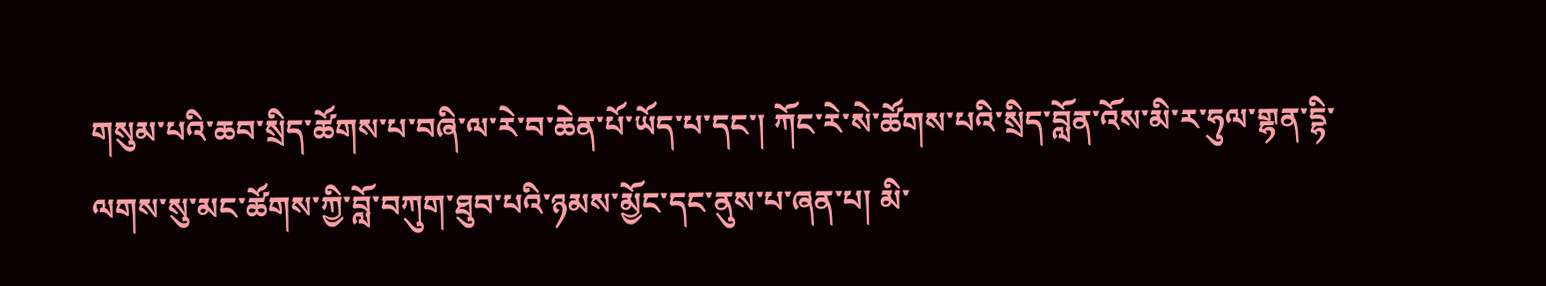གསུམ་པའི་ཆབ་སྲིད་ཚོགས་པ་བཞི་ལ་རེ་བ་ཆེན་པོ་ཡོད་པ་དང་། ཀོང་རེ་སེ་ཚོགས་པའི་སྲིད་བློན་འོས་མི་ར་ཧུལ་གྷན་དྷི་ལགས་སུ་མང་ཚོགས་ཀྱི་བློ་བཀུག་ཐུབ་པའི་ཉམས་མྱོང་དང་ནུས་པ་ཞན་པ། མི་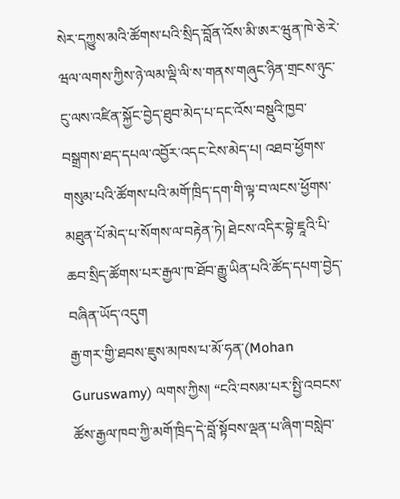སེར་དཀྱུས་མའི་ཚོགས་པའི་སྲིད་བློན་འོས་མི་ཨར་ཝུན་ཁེ་ཅེ་རེ་ཝལ་ལགས་ཀྱིས་ཉེ་ལམ་ལྡི་ལི་ས་གནས་གཞུང་ཉིན་གྲངས་ཉུང་ངུ་ལས་འཛིན་སྐྱོང་བྱེད་ཐུབ་མེད་པ་དང་འོས་བསྡུའི་ཁྱབ་བསྒྲགས་ཐད་དཔལ་འབྱོར་འདང་ངེས་མེད་པ། འཐབ་ཕྱོགས་གསུམ་པའི་ཚོགས་པའི་མགོ་ཁྲིད་དག་གི་ལྟ་བ་ལངས་ཕྱོགས་མཐུན་པོ་མེད་པ་སོགས་ལ་བརྟེན་ཏེ། ཐེངས་འདིར་བྷེ་ཇཱའི་པི་ཆབ་སྲིད་ཚོགས་པར་རྒྱལ་ཁ་ཐོབ་རྒྱུ་ཡིན་པའི་ཚོད་དཔག་བྱེད་བཞིན་ཡོད་འདུག
རྒྱ་གར་གྱི་ཐབས་ཇུས་མཁས་པ་མོ་ཧན་(Mohan Guruswamy) ལགས་ཀྱིས། “ངའི་བསམ་པར་སྤྱི་འབངས་ཚོས་རྒྱལ་ཁབ་ཀྱི་མགོ་ཁྲིད་དེ་བློ་སྟོབས་ལྡན་པ་ཞིག་བསླེབ་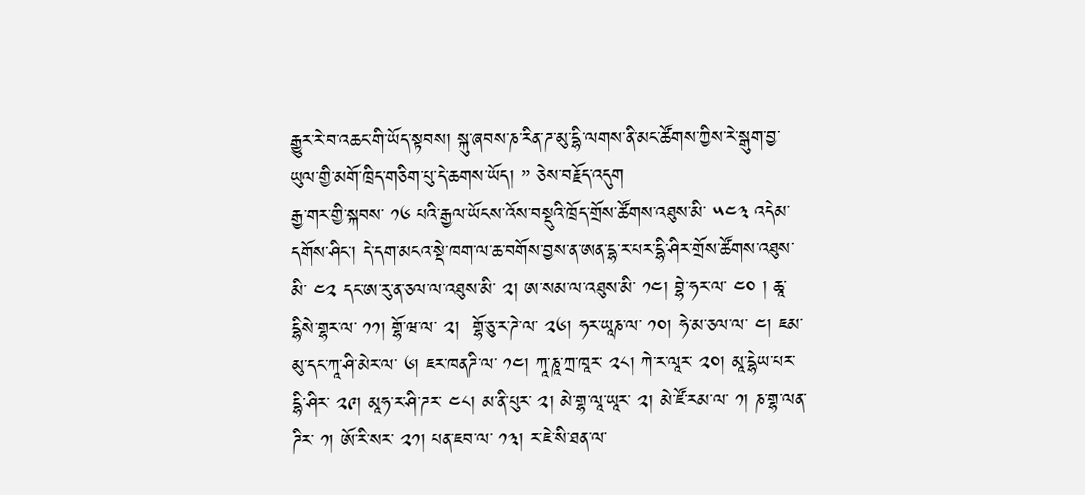རྒྱུར་རེ་བ་འཆང་གི་ཡོད་སྟབས། སྐུ་ཞབས་ཎ་རིན་ཌ་མུ་དྷི་ལགས་ནི་མང་ཚོགས་ཀྱིས་རེ་སྒུག་བྱ་ཡུལ་གྱི་མགོ་ཁྲིད་གཅིག་པུ་དེ་ཆགས་ཡོད། ” ཅེས་བརྗོད་འདུག
རྒྱ་གར་གྱི་སྐབས་ ༡༦ པའི་རྒྱལ་ཡོངས་འོས་བསྡུའི་ཁྲོད་གྲོས་ཚོགས་འཐུས་མི་ ༥༤༣ འདེམ་དགོས་ཤིང་། དེ་དག་མངའ་སྡེ་ཁག་ལ་ཆ་བགོས་བྱས་ན་ཨན་དྷ་ར་པར་དྷི་ཤིར་གྲོས་ཚོགས་འཐུས་མི་ ༤༢ དང་ཨ་རུ་ན་ཅལ་ལ་འཐུས་མི་ ༢། ཨ་སམ་ལ་འཐུས་མི་ ༡༤། བྷེ་ཧར་ལ་ ༤༠ ། ཆཱ་དྷིསེ་གྷར་ལ་ ༡༡། གྷོ་ཝ་ལ་ ༢།  གྷོ་ཅུ་ར་ཌེ་ལ་ ༢༦། ཧར་ཡཱཎ་ལ་ ༡༠། ཧེ་མ་ཅལ་ལ་ ༤། ཇམ་མུ་དང་ཀཱ་ཤི་མེར་ལ་ ༦། ཇར་ཁནཌི་ལ་ ༡༤། ཀཱ་ཎཱ་ཀྲ་ཁཱར་ ༢༨། ཀེ་ར་ལཱར་ ༢༠། མཱ་དྷེཡ་པར་དྷི་ཤིར་ ༢༩། མཱཧ་ར་ཤི་ཌར་ ༤༨། མ་ནི་པུར་ ༢། མེ་གྷ་ལཱ་ཡཱར་ ༢། མེ་ཛོ་རམ་ལ་ ༡། ཎ་གྷ་ལན་ཌིར་ ༡། ཨོ་རི་སར་ ༢༡། པན་ཇབ་ལ་ ༡༣། ར་ཇེ་སི་ཐན་ལ་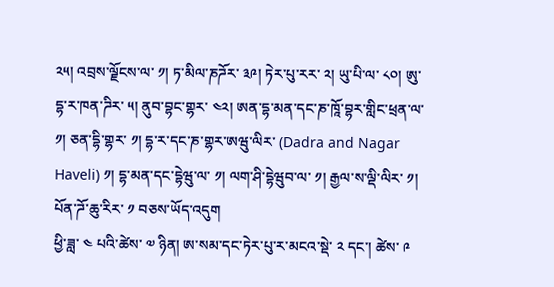༢༥། འབྲས་ལྗོངས་ལ་ ༡། ཏ་མིལ་ཎཌོར་ ༣༩། ཏེར་པུ་རར་ ༢། ཡུ་པི་ལ་ ༨༠། ཨུ་དྷ་ར་ཁན་ཌིར་ ༥། ནུབ་བྷང་གྷར་ ༤༢། ཨན་དྷ་མན་དང་ཎ་ཁཱོ་བྷར་གླིང་ཕྲན་ལ་ ༡། ཅན་དྷི་གྷར་ ༡། དྷ་ར་དང་ཎ་གྷར་ཨཝུ་ལིར་ (Dadra and Nagar Haveli) ༡། དྷ་མན་དང་དྷེཝུ་ལ་ ༡། ལག་ཤི་དྷེཝུབ་ལ་ ༡། རྒྱལ་ས་ལྡི་ལིར་ ༡། པོན་ཌོ་ཆུ་རིར་ ༡ བཅས་ཡོད་འདུག
ཕྱི་ཟླ་ ༤ པའི་ཚེས་ ༧ ཉིན། ཨ་སམ་དང་ཏེར་པུ་ར་མངའ་སྡེ་ ༢ དང་། ཚེས་ ༩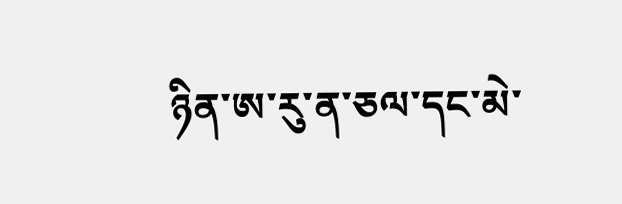ཉིན་ཨ་རུ་ན་ཅལ་དང་མེ་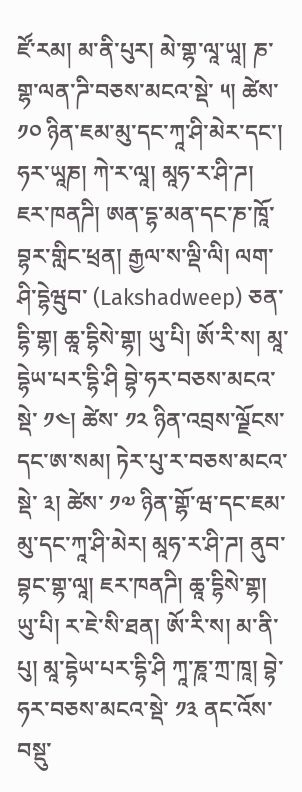ཛོ་རམ། མ་ནི་པུར། མེ་གྷ་ལཱ་ཡཱ། ཎ་གྷ་ལན་ཌི་བཅས་མངའ་སྡེ་ ༥། ཚེས་ ༡༠ ཉིན་ཇམ་མུ་དང་ཀཱ་ཤི་མེར་དང་། ཧར་ཡཱཎ། ཀེ་ར་ལཱ། མཱཧ་ར་ཤི་ཌ། ཇར་ཁནཌི། ཨན་དྷ་མན་དང་ཎ་ཁཱོ་བྷར་གླིང་ཕྲན། རྒྱལ་ས་ལྡི་ལི། ལག་ཤི་དྷེཝུབ་ (Lakshadweep) ཅན་དྷི་གྷ། ཆཱ་དྷིསེ་གྷ། ཡུ་པི། ཨོ་རི་ས། མཱ་དྷེཡ་པར་དྷི་ཤི བྷེ་ཧར་བཅས་མངའ་སྡེ་ ༡༤། ཚེས་ ༡༢ ཉིན་འབྲས་ལྗོངས་དང་ཨ་སམ། ཏེར་པུ་ར་བཅས་མངའ་སྡེ་ ༣། ཚེས་ ༡༧ ཉིན་གྷོ་ཝ་དང་ཇམ་མུ་དང་ཀཱ་ཤི་མེར། མཱཧ་ར་ཤི་ཌ། ནུབ་བྷང་གྷ་ལཱ། ཇར་ཁནཌི། ཆཱ་དྷིསེ་གྷ། ཡུ་པི། ར་ཇེ་སི་ཐན། ཨོ་རི་ས། མ་ནི་པུ། མཱ་དྷེཡ་པར་དྷི་ཤི ཀཱ་ཎཱ་ཀྲ་ཁཱ། བྷེ་ཧར་བཅས་མངའ་སྡེ་ ༡༣ ནང་འོས་བསྡུ་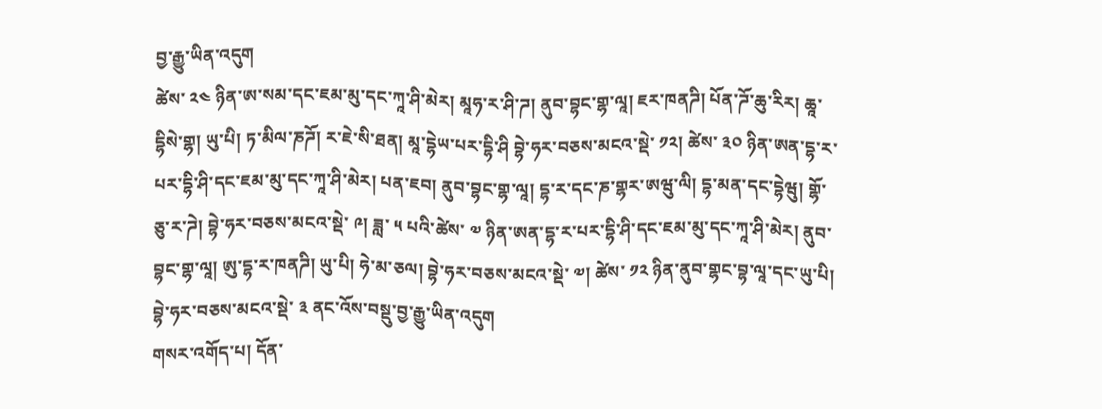བྱ་རྒྱུ་ཡིན་འདུག
ཚེས་ ༢༤ ཉིན་ཨ་སམ་དང་ཇམ་མུ་དང་ཀཱ་ཤི་མེར། མཱཧ་ར་ཤི་ཌ། ནུབ་བྷང་གྷ་ལཱ། ཇར་ཁནཌི། པོན་ཌོ་ཆུ་རིར། ཆཱ་དྷིསེ་གྷ། ཡུ་པི། ཏ་མིལ་ཎཌོ། ར་ཇེ་སི་ཐན། མཱ་དྷེཡ་པར་དྷི་ཤི བྷེ་ཧར་བཅས་མངའ་སྡེ་ ༡༢། ཚེས་ ༣༠ ཉིན་ཨན་དྷ་ར་པར་དྷི་ཤི་དང་ཇམ་མུ་དང་ཀཱ་ཤི་མེར། པན་ཇབ། ནུབ་བྷང་གྷ་ལཱ། དྷ་ར་དང་ཎ་གྷར་ཨཝུ་ལི། དྷ་མན་དང་དྷེཝུ། གྷོ་ཅུ་ར་ཌེ། བྷེ་ཧར་བཅས་མངའ་སྡེ་ ༩། ཟླ་ ༥ པའི་ཚེས་ ༧ ཉིན་ཨན་དྷ་ར་པར་དྷི་ཤི་དང་ཇམ་མུ་དང་ཀཱ་ཤི་མེར། ནུབ་བྷང་གྷ་ལཱ། ཨུ་དྷ་ར་ཁནཌི། ཡུ་པི། ཧེ་མ་ཅལ། བྷེ་ཧར་བཅས་མངའ་སྡེ་ ༧། ཚེས་ ༡༢ ཉིན་ནུབ་གྷང་བྷ་ལཱ་དང་ཡུ་པི། བྷེ་ཧར་བཅས་མངའ་སྡེ་ ༣ ནང་འོས་བསྡུ་བྱ་རྒྱུ་ཡིན་འདུག
གསར་འགོད་པ། དོན་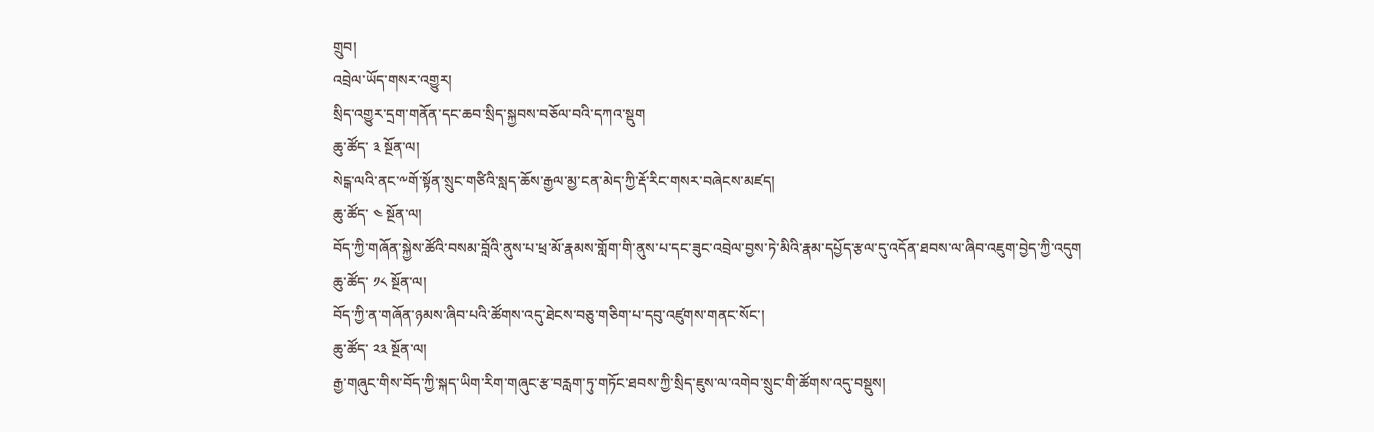གྲུབ།
འབྲེལ་ཡོད་གསར་འགྱུར།
སྲིད་འགྱུར་དྲག་གནོན་དང་ཆབ་སྲིད་སྐྱབས་བཅོལ་བའི་དཀའ་སྡུག
ཆུ་ཚོད་ ༣ སྔོན་ལ།
སེངྒ་ལའི་ནང་༸གོ་སྟོན་སྲུང་གཙིའི་སླད་ཆོས་རྒྱལ་མྱ་ངན་མེད་ཀྱི་རྡོ་རིང་གསར་བཞེངས་མཛད།
ཆུ་ཚོད་ ༤ སྔོན་ལ།
བོད་ཀྱི་གཞོན་སྐྱེས་ཚོའི་བསམ་བློའི་ནུས་པ་ཕྲ་མོ་རྣམས་གློག་གི་ནུས་པ་དང་ཟུང་འབྲེལ་བྱས་ཏེ་མིའི་རྣམ་དཔྱོད་རྩལ་དུ་འདོན་ཐབས་ལ་ཞིབ་འཇུག་བྱེད་ཀྱི་འདུག
ཆུ་ཚོད་ ༡༨ སྔོན་ལ།
བོད་ཀྱི་ན་གཞོན་ཉམས་ཞིབ་པའི་ཚོགས་འདུ་ཐེངས་བཅུ་གཅིག་པ་དབུ་འཛུགས་གནང་སོང་།
ཆུ་ཚོད་ ༢༣ སྔོན་ལ།
རྒྱ་གཞུང་གིས་བོད་ཀྱི་སྐད་ཡིག་རིག་གཞུང་རྩ་བརླག་ཏུ་གཏོང་ཐབས་ཀྱི་སྲིད་ཇུས་ལ་འགེབ་སྲུང་གི་ཚོགས་འདུ་བསྡུས།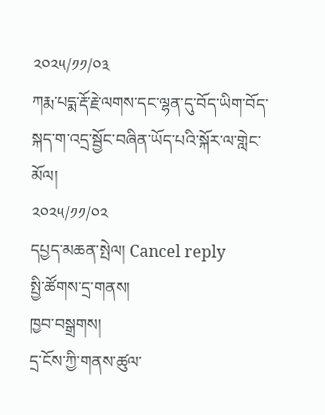༢༠༢༥/༡༡/༠༣
ཀརྨ་པདྨ་རྡོ་རྗེ་ལགས་དང་ལྷན་དུ་བོད་ཡིག་བོད་སྐད་ག་འདྲ་སྦྱོང་བཞིན་ཡོད་པའི་སྐོར་ལ་གླེང་མོལ།
༢༠༢༥/༡༡/༠༢
དཔྱད་མཆན་སྤེལ། Cancel reply
སྤྱི་ཚོགས་དྲ་གནས།
ཁྱབ་བསྒྲགས།
དྲ་ངོས་ཀྱི་གནས་ཚུལ་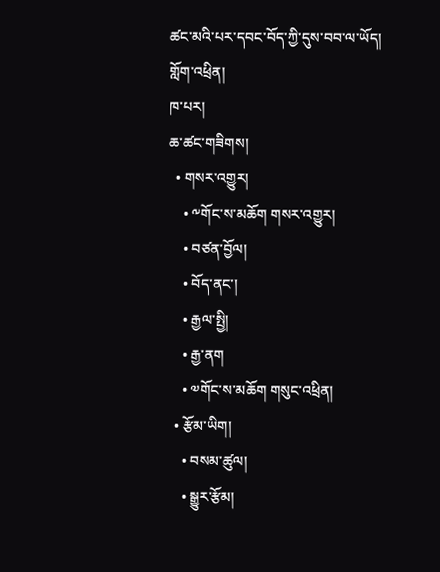ཚང་མའི་པར་དབང་བོད་ཀྱི་དུས་བབ་ལ་ཡོད།
གློག་འཕྲིན།
ཁ་པར།
ཆ་ཚང་གཟིགས།
  • གསར་འགྱུར།
    • ༸གོང་ས་མཆོག གསར་འགྱུར།
    • བཙན་བྱོལ།
    • བོད་ནང་།
    • རྒྱལ་སྤྱི།
    • རྒྱ་ནག
    • ༧གོང་ས་མཆོག གསུང་འཕྲིན།
  • རྩོམ་ཡིག།
    • བསམ་ཚུལ།
    • སྒྱུར་རྩོམ།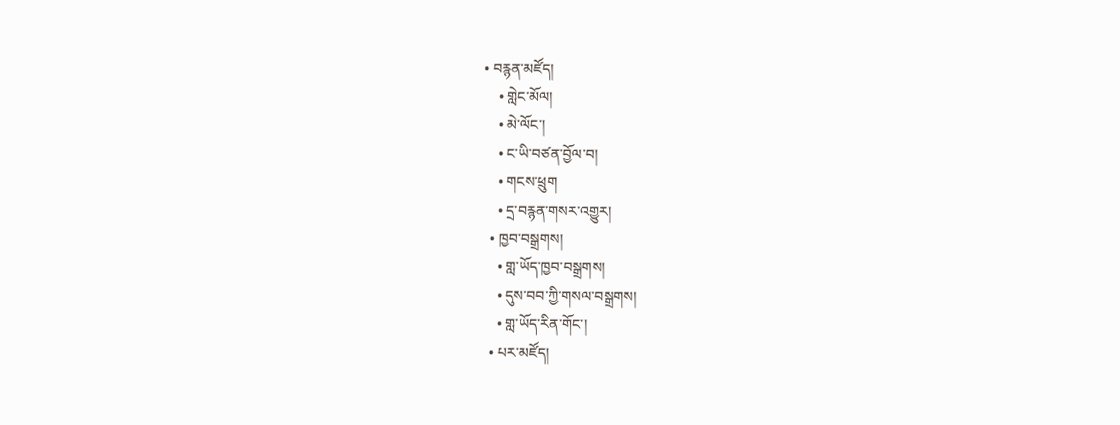• བརྙན་མཛོད།
    • གླེང་མོལ།
    • མེ་ལོང་།
    • ང་ཡི་བཙན་བྱོལ་བ།
    • གངས་ཕྲུག
    • དྲ་བརྙན་གསར་འགྱུར།
  • ཁྱབ་བསྒྲགས།
    • གླ་ཡོད་ཁྱབ་བསྒྲགས།
    • དུས་བབ་ཀྱི་གསལ་བསྒྲགས།
    • གླ་ཡོད་རིན་གོང་།
  • པར་མཛོད།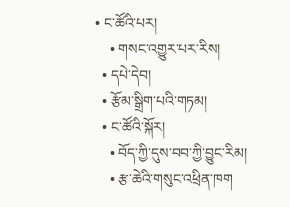• ང་ཚོའི་པར།
    • གསང་འགྱུར་པར་རིས།
  • དཔེ་དེབ།
  • རྩོམ་སྒྲིག་པའི་གཏམ།
  • ང་ཚོའི་སྐོར།
    • བོད་ཀྱི་དུས་བབ་ཀྱི་བྱུང་རིམ།
    • རྩ་ཆེའི་གསུང་འཕྲིན་ཁག